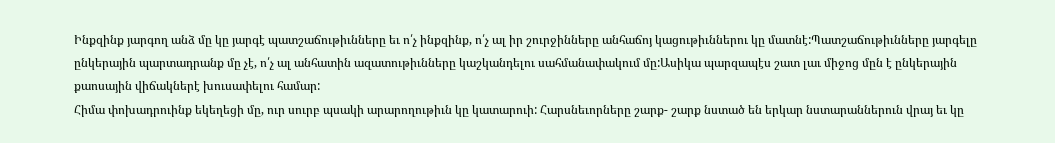Ինքզինք յարգող անձ մը կը յարգէ պատշաճութիւնները եւ ո՛չ ինքզինք, ո՛չ ալ իր շուրջինները անհաճոյ կացութիւններու կը մատնէ:Պատշաճութիւնները յարգելը ընկերային պարտադրանք մը չէ, ո՛չ ալ անհատին ազատութիւնները կաշկանդելու սահմանափակում մը:Ասիկա պարզապէս շատ լաւ միջոց մըն է ընկերային քաոսային վիճակներէ խուսափելու համար:
Հիմա փոխադրուինք եկեղեցի մը, ուր սուրբ պսակի արարողութիւն կը կատարուի: Հարսնեւորները շարք- շարք նստած են երկար նստարաններուն վրայ եւ կը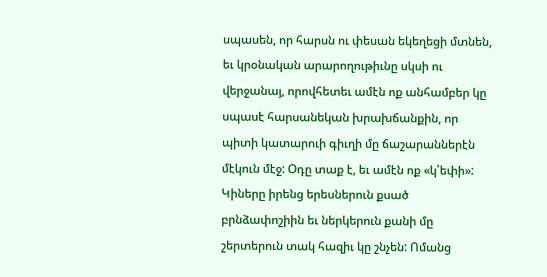սպասեն, որ հարսն ու փեսան եկեղեցի մտնեն, եւ կրօնական արարողութիւնը սկսի ու վերջանայ, որովհետեւ ամէն ոք անհամբեր կը սպասէ հարսանեկան խրախճանքին, որ պիտի կատարուի գիւղի մը ճաշարաններէն մէկուն մէջ: Օդը տաք է, եւ ամէն ոք «կ՛եփի»: Կիները իրենց երեսներուն քսած բրնձափոշիին եւ ներկերուն քանի մը շերտերուն տակ հազիւ կը շնչեն: Ոմանց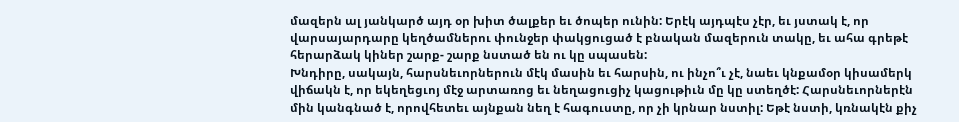մազերն ալ յանկարծ այդ օր խիտ ծալքեր եւ ծոպեր ունին: Երէկ այդպէս չէր, եւ յստակ է, որ վարսայարդարը կեղծամներու փունջեր փակցուցած է բնական մազերուն տակը, եւ ահա գրեթէ հերարձակ կիներ շարք- շարք նստած են ու կը սպասեն:
Խնդիրը, սակայն, հարսնեւորներուն մէկ մասին եւ հարսին, ու ինչո՞ւ չէ, նաեւ կնքամօր կիսամերկ վիճակն է, որ եկեղեցւոյ մէջ արտառոց եւ նեղացուցիչ կացութիւն մը կը ստեղծէ: Հարսնեւորներէն մին կանգնած է, որովհետեւ այնքան նեղ է հագուստը, որ չի կրնար նստիլ: Եթէ նստի, կռնակէն քիչ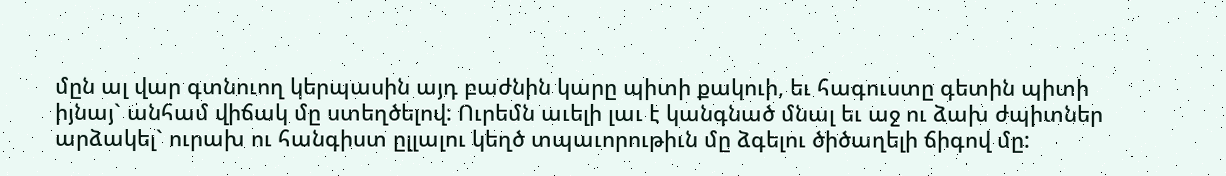մըն ալ վար գտնուող կերպասին այդ բաժնին կարը պիտի քակուի, եւ հագուստը գետին պիտի իյնայ` անհամ վիճակ մը ստեղծելով: Ուրեմն աւելի լաւ է կանգնած մնալ եւ աջ ու ձախ ժպիտներ արձակել` ուրախ ու հանգիստ ըլլալու կեղծ տպաւորութիւն մը ձգելու ծիծաղելի ճիգով մը: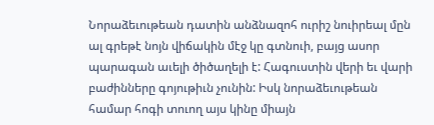Նորաձեւութեան դատին անձնազոհ ուրիշ նուիրեալ մըն ալ գրեթէ նոյն վիճակին մէջ կը գտնուի, բայց ասոր պարագան աւելի ծիծաղելի է: Հագուստին վերի եւ վարի բաժինները գոյութիւն չունին: Իսկ նորաձեւութեան համար հոգի տուող այս կինը միայն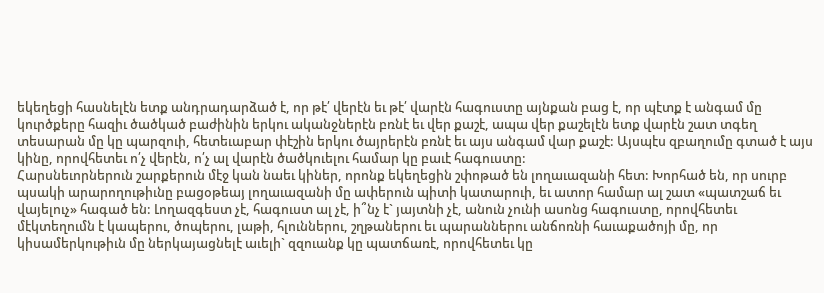եկեղեցի հասնելէն ետք անդրադարձած է, որ թէ՛ վերէն եւ թէ՛ վարէն հագուստը այնքան բաց է, որ պէտք է անգամ մը կուրծքերը հազիւ ծածկած բաժինին երկու ականջներէն բռնէ եւ վեր քաշէ, ապա վեր քաշելէն ետք վարէն շատ տգեղ տեսարան մը կը պարզուի, հետեւաբար փէշին երկու ծայրերէն բռնէ եւ այս անգամ վար քաշէ: Այսպէս զբաղումը գտած է այս կինը, որովհետեւ ո՛չ վերէն, ո՛չ ալ վարէն ծածկուելու համար կը բաւէ հագուստը:
Հարսնեւորներուն շարքերուն մէջ կան նաեւ կիներ, որոնք եկեղեցին շփոթած են լողաւազանի հետ: Խորհած են, որ սուրբ պսակի արարողութիւնը բացօթեայ լողաւազանի մը ափերուն պիտի կատարուի, եւ ատոր համար ալ շատ «պատշաճ եւ վայելուչ» հագած են: Լողազգեստ չէ, հագուստ ալ չէ, ի՞նչ է` յայտնի չէ, անուն չունի ասոնց հագուստը, որովհետեւ մէկտեղումն է կապերու, ծոպերու, լաթի, հլուններու, շղթաներու եւ պարաններու անճոռնի հաւաքածոյի մը, որ կիսամերկութիւն մը ներկայացնելէ աւելի` զզուանք կը պատճառէ, որովհետեւ կը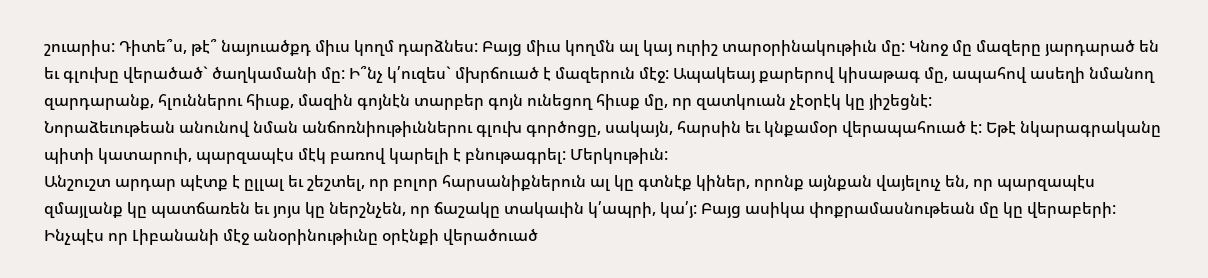շուարիս: Դիտե՞ս, թէ՞ նայուածքդ միւս կողմ դարձնես: Բայց միւս կողմն ալ կայ ուրիշ տարօրինակութիւն մը: Կնոջ մը մազերը յարդարած են եւ գլուխը վերածած` ծաղկամանի մը: Ի՞նչ կ՛ուզես` մխրճուած է մազերուն մէջ: Ապակեայ քարերով կիսաթագ մը, ապահով ասեղի նմանող զարդարանք, հլուններու հիւսք, մազին գոյնէն տարբեր գոյն ունեցող հիւսք մը, որ զատկուան չէօրէկ կը յիշեցնէ:
Նորաձեւութեան անունով նման անճոռնիութիւններու գլուխ գործոցը, սակայն, հարսին եւ կնքամօր վերապահուած է: Եթէ նկարագրականը պիտի կատարուի, պարզապէս մէկ բառով կարելի է բնութագրել: Մերկութիւն:
Անշուշտ արդար պէտք է ըլլալ եւ շեշտել, որ բոլոր հարսանիքներուն ալ կը գտնէք կիներ, որոնք այնքան վայելուչ են, որ պարզապէս զմայլանք կը պատճառեն եւ յոյս կը ներշնչեն, որ ճաշակը տակաւին կ՛ապրի, կա՛յ: Բայց ասիկա փոքրամասնութեան մը կը վերաբերի: Ինչպէս որ Լիբանանի մէջ անօրինութիւնը օրէնքի վերածուած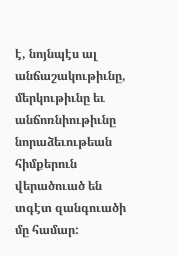է, նոյնպէս ալ անճաշակութիւնը, մերկութիւնը եւ անճոռնիութիւնը նորաձեւութեան հիմքերուն վերածուած են տգէտ զանգուածի մը համար: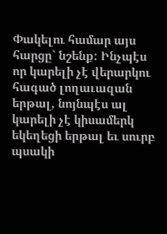Փակելու համար այս հարցը` նշենք: Ինչպէս որ կարելի չէ վերարկու հագած լողաւազան երթալ, նոյնպէս ալ կարելի չէ կիսամերկ եկեղեցի երթալ եւ սուրբ պսակի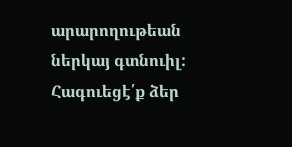արարողութեան ներկայ գտնուիլ: Հագուեցէ՛ք ձեր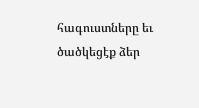հագուստները եւ ծածկեցէք ձեր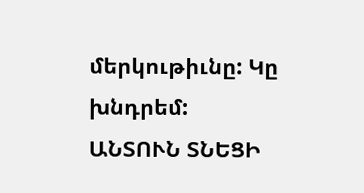մերկութիւնը: Կը խնդրեմ:
ԱՆՏՈՒՆ ՏՆԵՑԻ